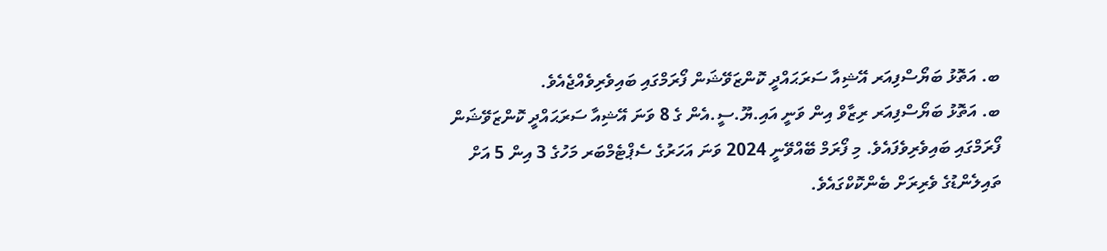ބ. އަތޮޅު ބަޔޯސްފިއަރ އޭޝިއާ ސަރަޙައްދީ ކޮންޒަވޭޝަން ފޯރަމްގައި ބައިވެރިވެއްޖެއެވެ.
ބ. އަތޮޅު ބަޔޯސްފިއަރ ރިޒާވް އިން ވަނީ އައި.ޔޫ.ސީ.އެން ގެ 8 ވަނަ އޭޝިއާ ސަރަޙައްދީ ކޮންޒަވޭޝަން ފޯރަމްގައި ބައިވެރިވެފައެވެ. މި ފޯރަމް ބޭއްވޭނީ 2024 ވަނަ އަހަރުގެ ސެޕްޓެމްބަރ މަހުގެ 3 އިން 5 އަށް ތައިލެންޑުގެ ވެރިރަށް ބެންކޮކްގައެވެ.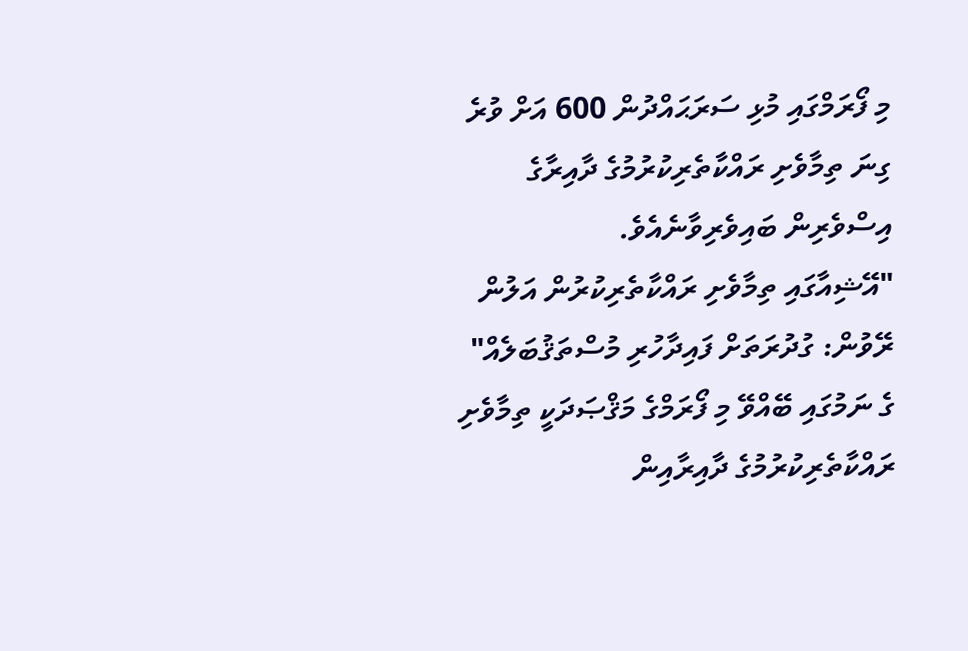މި ފޯރަމްގައި މުޅި ސަރަޙައްދުން 600 އަށް ވުރެ ގިނަ ތިމާވެށި ރައްކާތެރިކުރުމުގެ ދާއިރާގެ އިސްވެރިން ބައިވެރިވާނެއެވެ.
"އޭޝިއާގައި ތިމާވެށި ރައްކާތެރިކުރުން އަލުން ރޭވުން: ގުދުރަތަށް ފައިދާހުރި މުސްތަޤުބަލެއް" ގެ ނަމުގައި ބޭއްވޭ މި ފޯރަމްގެ މަޤްޞަދަކީ ތިމާވެށި ރައްކާތެރިކުރުމުގެ ދާއިރާއިން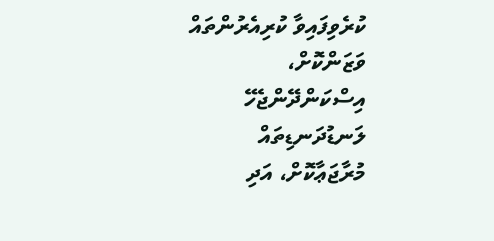ކުރެވިފައިވާ ކުރިއެރުންތައް ވަޒަންކޮށް، އިސްކަންދޭންޖެހޭ ލަނޑުދަނޑިތައް މުރާޖަޢާކޮށް، އަދި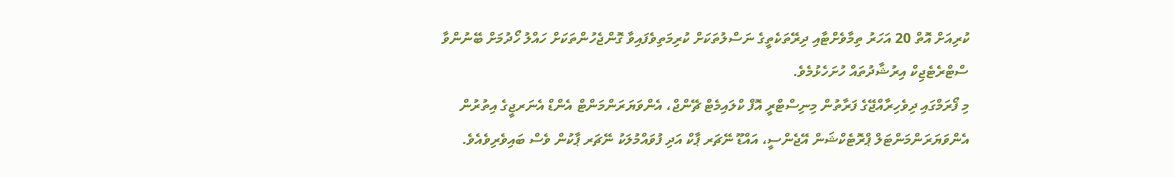ކުރިއަށް އޮތް 20 އަހަރު ތިމާވެށްޓާއި ދިރޭތަކެތީގެ ނަސްލުތަކަށް ކުރިމަތިވެފައިވާ ގޮންޖެހުންތަކަށް ހައްލު ހޯދުމަށް ބޭނުންވާ ސްޓްރެޓެޖިކް އިރުޝާދުތައް ހުށަހެޅުމެވެ.
މި ފޯރަމްގައި ދިވެހިރާއްޖޭގެ ފަރާތުން މިނިސްޓްރީ އޮފް ކްލައިމެޓް ޗޭންޖް، އެންވަޔަރަންމަންޓް އެންޑް އެނަރޖީގެ އިތުރުން އެންވަޔަރަންމަންޓަލް ޕްރޮޓެކްޝަން އޭޖެންސީ، އައްޑޫ ނޭޗަރ ޕާކް އަދި ފުވައްމުލަކު ނޭޗަރ ޕާކުން ވެސް ބައިވެރިވެއެވެ.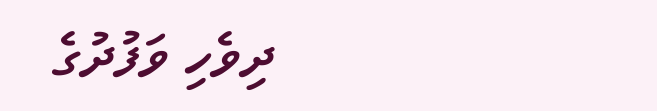ދިވެހި ވަފުދުގެ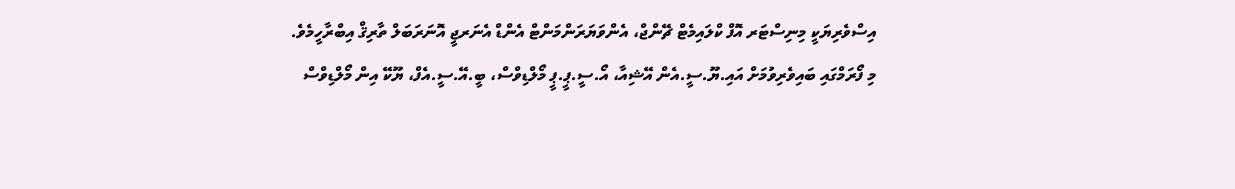އިސްވެރިޔަކީ މިނިސްޓަރ އޮފް ކްލައިމެޓް ޗޭންޖް، އެންވަޔަރަންމަންޓް އެންޑް އެނަރޖީ އޮނަރަބަލް ތާރިޤް އިބްރާހީމެވެ.
މި ފޯރަމްގައި ބައިވެރިވުމަށް އައި.ޔޫ.ސީ.އެން އޭޝިއާ، އޯ.ސީ.ޕީ.ޕީ މޯލްޑިވްސް، ބީ.އޭ.ސީ.އެފް، ޔޫކޭ އިން މޯލްޑިވްސް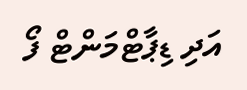އަދި ޑިޕާޓްމަންޓް ފޯ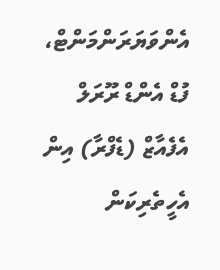އެންވަޔަރަންމަންޓް، ފުޑް އެންޑް ރޫރަލް އެފެއާޒް (ޑެފްރާ) އިން އެހީތެރިކަން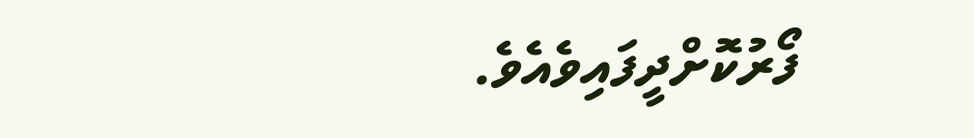ފޯރުކޮށްދީފައިވެއެވެ.